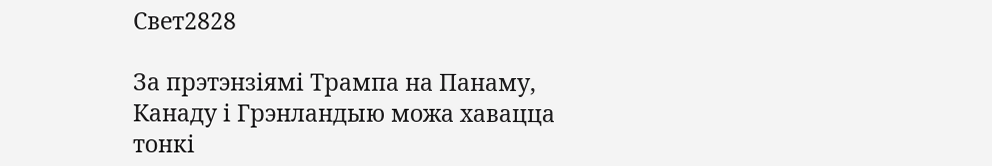Свет2828

За прэтэнзіямі Трампа на Панаму, Канаду і Грэнландыю можа хавацца тонкі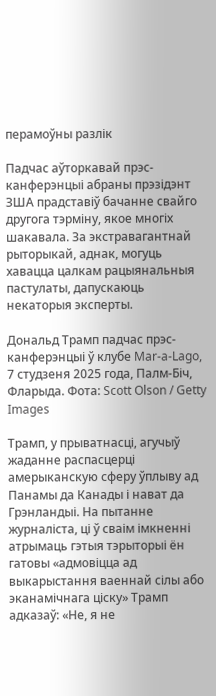перамоўны разлік

Падчас аўторкавай прэс-канферэнцыі абраны прэзідэнт ЗША прадставіў бачанне свайго другога тэрміну, якое многіх шакавала. За экстравагантнай рыторыкай, аднак, могуць хавацца цалкам рацыянальныя пастулаты, дапускаюць некаторыя эксперты.

Дональд Трамп падчас прэс-канферэнцыі ў клубе Mar-a-Lago, 7 студзеня 2025 года, Палм-Біч, Фларыда. Фота: Scott Olson / Getty Images

Трамп, у прыватнасці, агучыў жаданне распасцерці амерыканскую сферу ўплыву ад Панамы да Канады і нават да Грэнландыі. На пытанне журналіста, ці ў сваім імкненні атрымаць гэтыя тэрыторыі ён гатовы «адмовіцца ад выкарыстання ваеннай сілы або эканамічнага ціску» Трамп адказаў: «Не, я не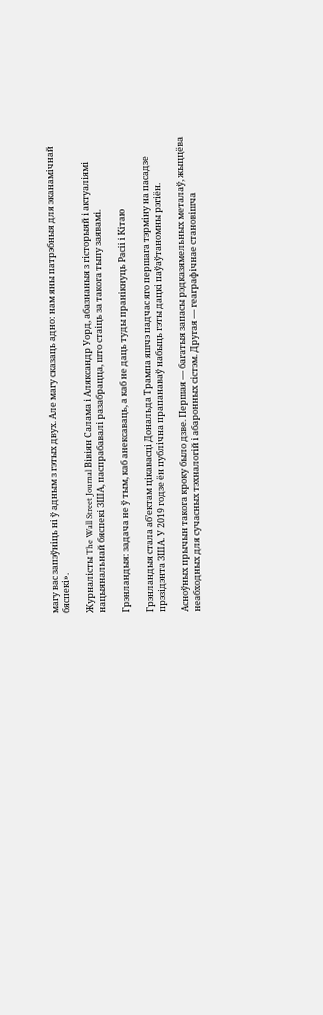магу вас запэўніць ні ў адным з гэтых двух. Але магу сказаць адно: нам яны патрэбныя для эканамічнай бяспекі».

Журналісты The Wall Street Journal Вівіян Салама і Аляксандр Уорд, абазнаныя з гісторыяй і актуаліямі нацыянальнай бяспекі ЗША, паспрабавалі разабрацца, што стаіць за такога тыпу заявамі.

Грэнландыя: задача не ў тым, каб анексаваць, а каб не даць туды пранікнуць Расіі і Кітаю

Грэнландыя стала аб’ектам цікавасці Дональда Трампа яшчэ падчас яго першага тэрміну на пасадзе прэзідэнта ЗША. У 2019 годзе ён публічна прапанаваў набыць гэты дацкі паўаўтаномны рэгіён.

Асноўных прычын такога кроку было дзве. Першая — багатыя запасы рэдказямельных металаў, жыццёва неабходных для сучасных тэхналогій і абаронных сістэм. Другая — геаграфічнае становішча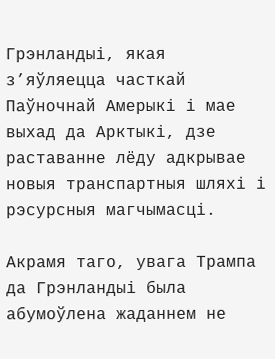Грэнландыі, якая з’яўляецца часткай Паўночнай Амерыкі і мае выхад да Арктыкі, дзе раставанне лёду адкрывае новыя транспартныя шляхі і рэсурсныя магчымасці.

Акрамя таго, увага Трампа да Грэнландыі была абумоўлена жаданнем не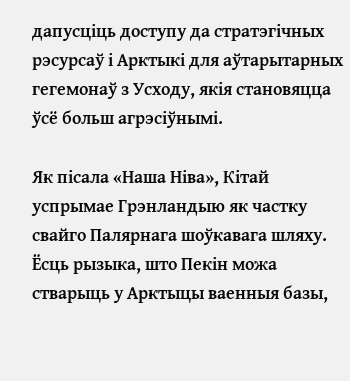дапусціць доступу да стратэгічных рэсурсаў і Арктыкі для аўтарытарных гегемонаў з Усходу, якія становяцца ўсё больш агрэсіўнымі.

Як пісала «Наша Ніва», Кітай успрымае Грэнландыю як частку свайго Палярнага шоўкавага шляху. Ёсць рызыка, што Пекін можа стварыць у Арктыцы ваенныя базы,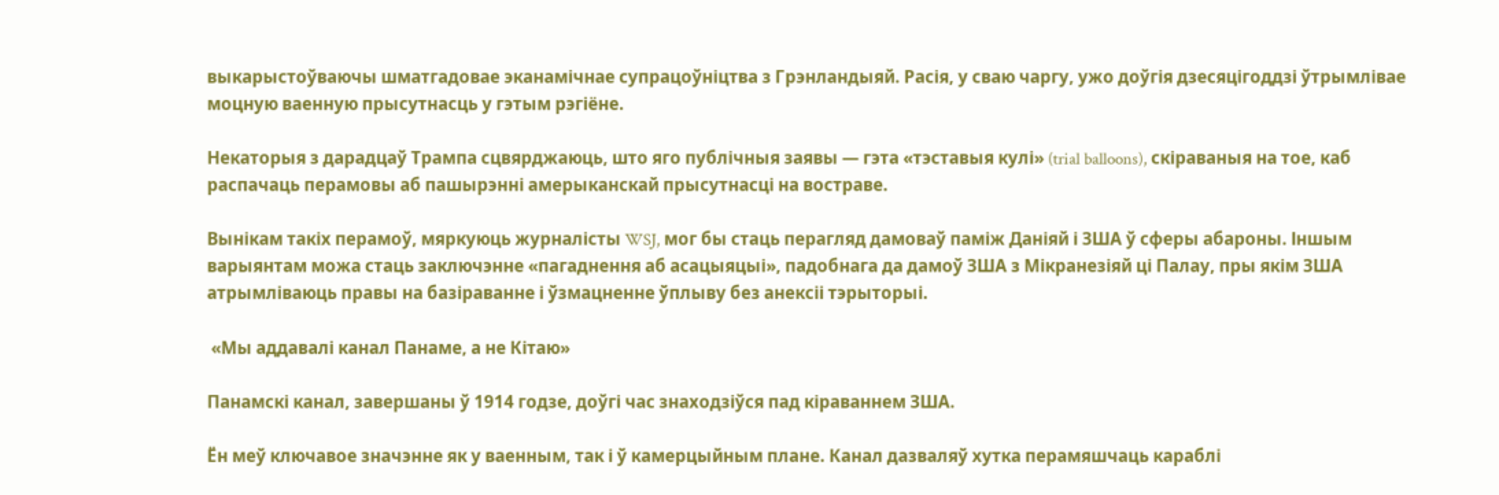выкарыстоўваючы шматгадовае эканамічнае супрацоўніцтва з Грэнландыяй. Расія, у сваю чаргу, ужо доўгія дзесяцігоддзі ўтрымлівае моцную ваенную прысутнасць у гэтым рэгіёне.

Некаторыя з дарадцаў Трампа сцвярджаюць, што яго публічныя заявы — гэта «тэставыя кулі» (trial balloons), скіраваныя на тое, каб распачаць перамовы аб пашырэнні амерыканскай прысутнасці на востраве.

Вынікам такіх перамоў, мяркуюць журналісты WSJ, мог бы стаць перагляд дамоваў паміж Даніяй і ЗША ў сферы абароны. Іншым варыянтам можа стаць заключэнне «пагаднення аб асацыяцыі», падобнага да дамоў ЗША з Мікранезіяй ці Палау, пры якім ЗША атрымліваюць правы на базіраванне і ўзмацненне ўплыву без анексіі тэрыторыі.

 «Мы аддавалі канал Панаме, а не Кітаю»

Панамскі канал, завершаны ў 1914 годзе, доўгі час знаходзіўся пад кіраваннем ЗША.

Ён меў ключавое значэнне як у ваенным, так і ў камерцыйным плане. Канал дазваляў хутка перамяшчаць караблі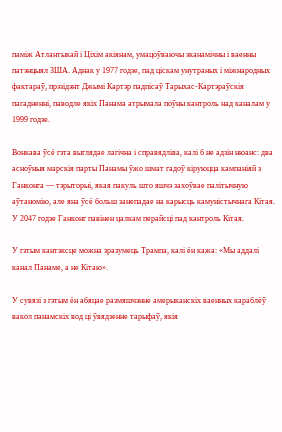паміж Атлантыкай і Ціхім акіянам, умацоўваючы эканамічны і ваенны патэнцыял ЗША. Аднак у 1977 годзе, пад ціскам унутраных і міжнародных фактараў, прэзідэнт Джымі Картэр падпісаў Тарыхас-Картэраўскія пагадненні, паводле якіх Панама атрымала поўны кантроль над каналам у 1999 годзе.

Вонкава ўсё гэта выглядае лагічна і справядліва, калі б не адзін нюанс: два асноўныя марскія парты Панамы ўжо шмат гадоў кіруюцца кампаніяй з Ганконга — тэрыторыі, якая пакуль што яшчэ захоўвае палітычную аўтаномію, але яна ўсё больш занепадае на карысць камуністычнага Кітая. У 2047 годзе Ганконг павінен цалкам перайсці пад кантроль Кітая.

У гэтым кантэксце можна зразумець Трампа, калі ён кажа: «Мы аддалі канал Панаме, а не Кітаю».

У сувязі з гэтым ён абяцае размяшчэнне амерыканскіх ваенных караблёў вакол панамскіх вод ці ўвядзенне тарыфаў, якія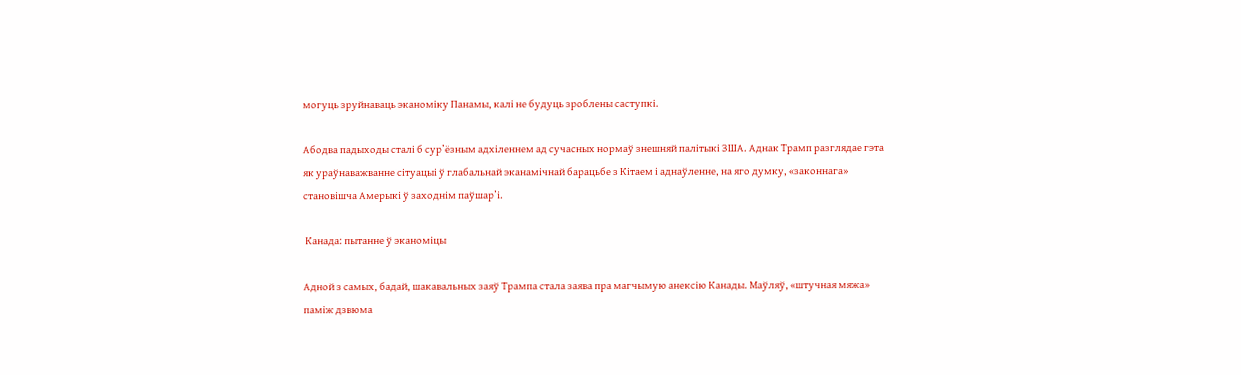могуць зруйнаваць эканоміку Панамы, калі не будуць зроблены саступкі.

Абодва падыходы сталі б сур’ёзным адхіленнем ад сучасных нормаў знешняй палітыкі ЗША. Аднак Трамп разглядае гэта як ураўнаважванне сітуацыі ў глабальнай эканамічнай барацьбе з Кітаем і аднаўленне, на яго думку, «законнага» становішча Амерыкі ў заходнім паўшар’і.

 Канада: пытанне ў эканоміцы

Адной з самых, бадай, шакавальных заяў Трампа стала заява пра магчымую анексію Канады. Маўляў, «штучная мяжа» паміж дзвюма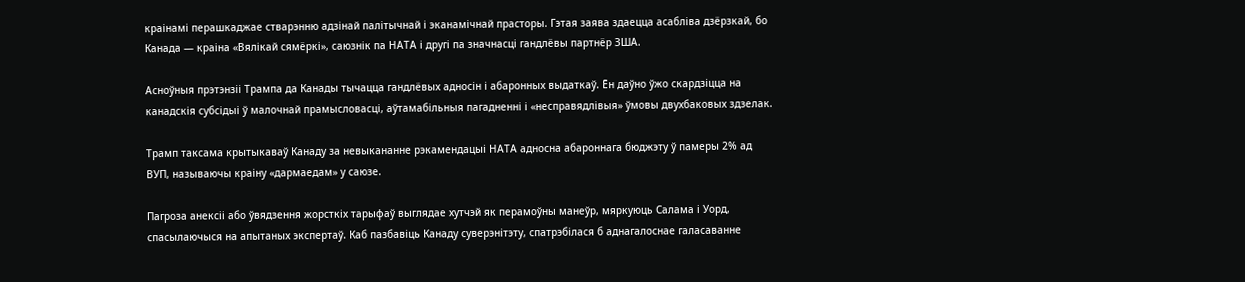краінамі перашкаджае стварэнню адзінай палітычнай і эканамічнай прасторы. Гэтая заява здаецца асабліва дзёрзкай, бо Канада — краіна «Вялікай сямёркі», саюзнік па НАТА і другі па значнасці гандлёвы партнёр ЗША.

Асноўныя прэтэнзіі Трампа да Канады тычацца гандлёвых адносін і абаронных выдаткаў. Ён даўно ўжо скардзіцца на канадскія субсідыі ў малочнай прамысловасці, аўтамабільныя пагадненні і «несправядлівыя» ўмовы двухбаковых здзелак.

Трамп таксама крытыкаваў Канаду за невыкананне рэкамендацыі НАТА адносна абароннага бюджэту ў памеры 2% ад ВУП, называючы краіну «дармаедам» у саюзе.

Пагроза анексіі або ўвядзення жорсткіх тарыфаў выглядае хутчэй як перамоўны манеўр, мяркуюць Салама і Уорд, спасылаючыся на апытаных экспертаў. Каб пазбавіць Канаду суверэнітэту, спатрэбілася б аднагалоснае галасаванне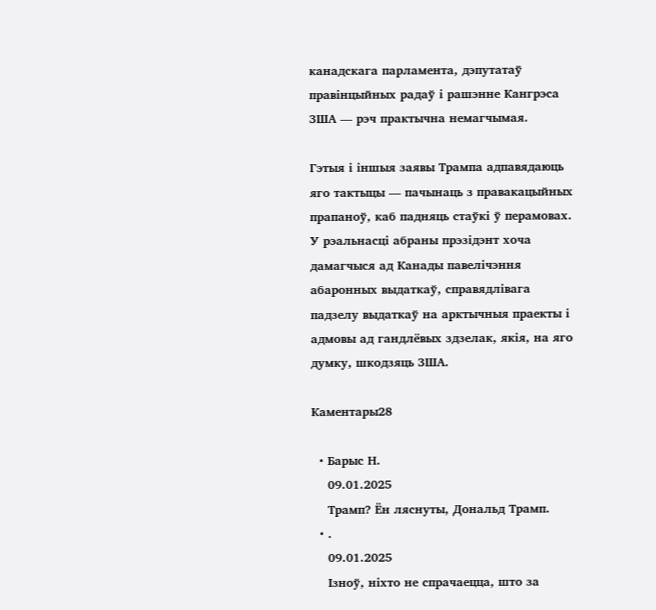канадскага парламента, дэпутатаў правінцыйных радаў і рашэнне Кангрэса ЗША — рэч практычна немагчымая.

Гэтыя і іншыя заявы Трампа адпавядаюць яго тактыцы — пачынаць з правакацыйных прапаноў, каб падняць стаўкі ў перамовах. У рэальнасці абраны прэзідэнт хоча дамагчыся ад Канады павелічэння абаронных выдаткаў, справядлівага падзелу выдаткаў на арктычныя праекты і адмовы ад гандлёвых здзелак, якія, на яго думку, шкодзяць ЗША.

Каментары28

  • Барыс Н.
    09.01.2025
    Трамп? Ён ляснуты, Дональд Трамп.
  • .
    09.01.2025
    Ізноў, ніхто не спрачаецца, што за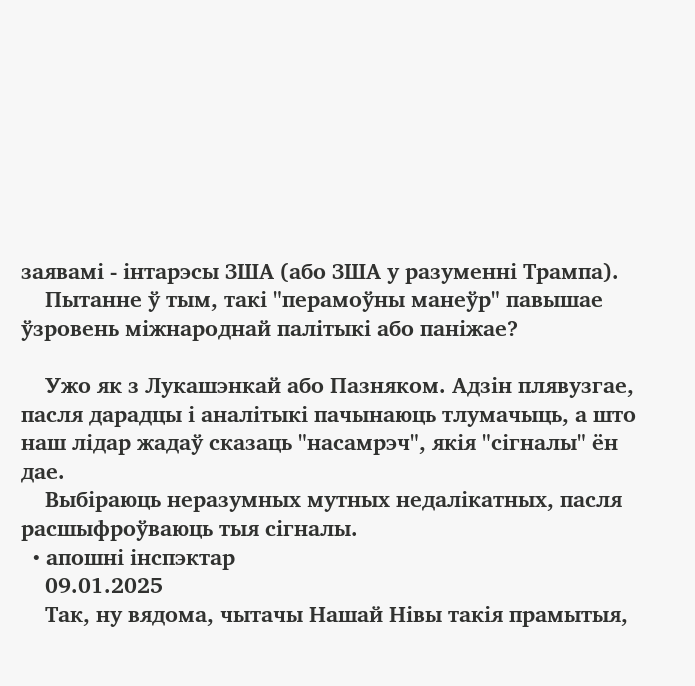заявамі - інтарэсы ЗША (або ЗША у разуменні Трампа).
    Пытанне ў тым, такі "перамоўны манеўр" павышае ўзровень міжнароднай палітыкі або паніжае?

    Ужо як з Лукашэнкай або Пазняком. Адзін плявузгае, пасля дарадцы і аналітыкі пачынаюць тлумачыць, а што наш лідар жадаў сказаць "насамрэч", якія "сігналы" ён дае.
    Выбіраюць неразумных мутных недалікатных, пасля расшыфроўваюць тыя сігналы.
  • апошні інспэктар
    09.01.2025
    Так, ну вядома, чытачы Нашай Нівы такія прамытыя,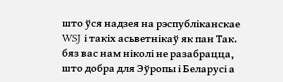што ўся надзея на рэспубліканскае WSJ і такіх асьветнікаў як пан Так. бяз вас нам ніколі не разабрацца, што добра для Эўропы і Беларусі а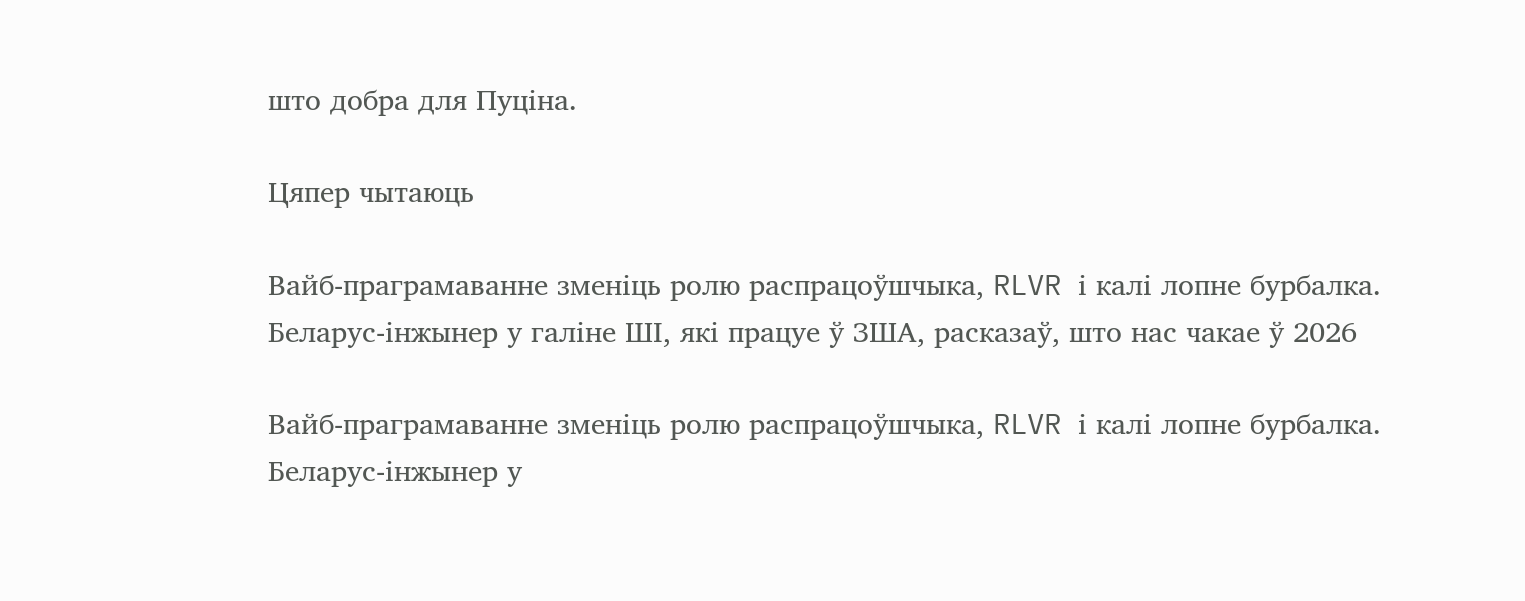што добра для Пуціна.

Цяпер чытаюць

Вайб-праграмаванне зменіць ролю распрацоўшчыка, RLVR і калі лопне бурбалка. Беларус-інжынер у галіне ШІ, які працуе ў ЗША, расказаў, што нас чакае ў 2026

Вайб-праграмаванне зменіць ролю распрацоўшчыка, RLVR і калі лопне бурбалка. Беларус-інжынер у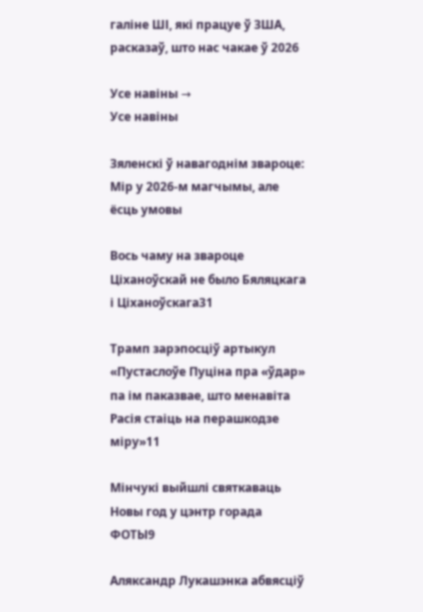галіне ШІ, які працуе ў ЗША, расказаў, што нас чакае ў 2026

Усе навіны →
Усе навіны

Зяленскі ў навагоднім звароце: Мір у 2026‑м магчымы, але ёсць умовы

Вось чаму на звароце Ціханоўскай не было Бяляцкага і Ціханоўскага31

Трамп зарэпосціў артыкул «Пустаслоўе Пуціна пра «ўдар» па ім паказвае, што менавіта Расія стаіць на перашкодзе міру»11

Мінчукі выйшлі святкаваць Новы год у цэнтр горада ФОТЫ9

Аляксандр Лукашэнка абвясціў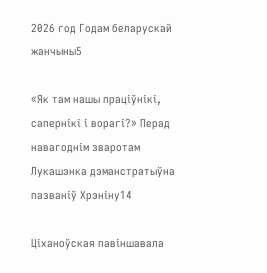2026 год Годам беларускай жанчыны5

«Як там нашы праціўнікі, сапернікі і ворагі?» Перад навагоднім зваротам Лукашэнка дэманстратыўна пазваніў Хрэніну14

Ціханоўская павіншавала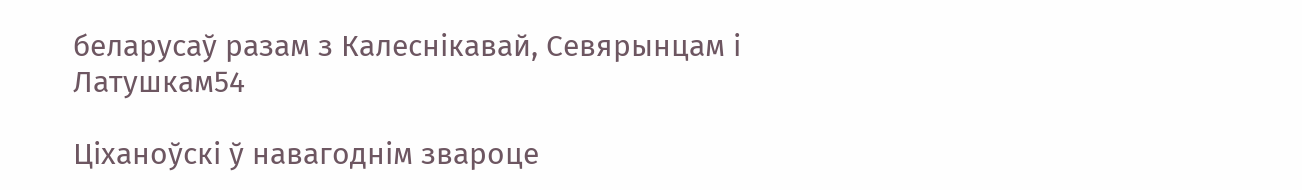беларусаў разам з Калеснікавай, Севярынцам і Латушкам54

Ціханоўскі ў навагоднім звароце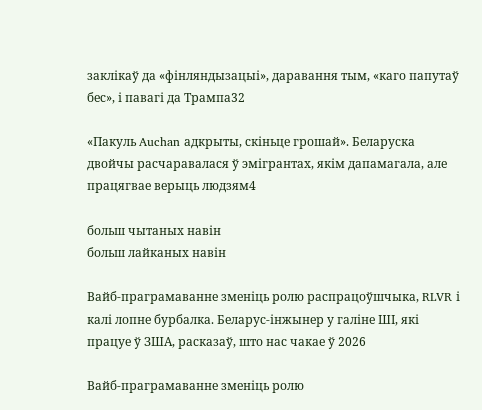заклікаў да «фінляндызацыі», даравання тым, «каго папутаў бес», і павагі да Трампа32

«Пакуль Auchan адкрыты, скіньце грошай». Беларуска двойчы расчаравалася ў эмігрантах, якім дапамагала, але працягвае верыць людзям4

больш чытаных навін
больш лайканых навін

Вайб-праграмаванне зменіць ролю распрацоўшчыка, RLVR і калі лопне бурбалка. Беларус-інжынер у галіне ШІ, які працуе ў ЗША, расказаў, што нас чакае ў 2026

Вайб-праграмаванне зменіць ролю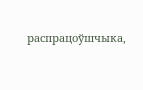распрацоўшчыка,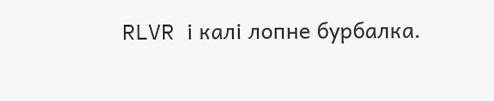RLVR і калі лопне бурбалка.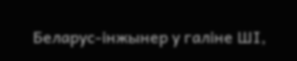Беларус-інжынер у галіне ШІ,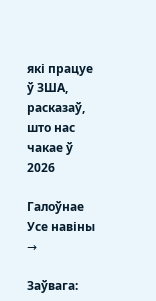які працуе ў ЗША, расказаў, што нас чакае ў 2026

Галоўнае
Усе навіны →

Заўвага: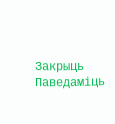Закрыць Паведаміць